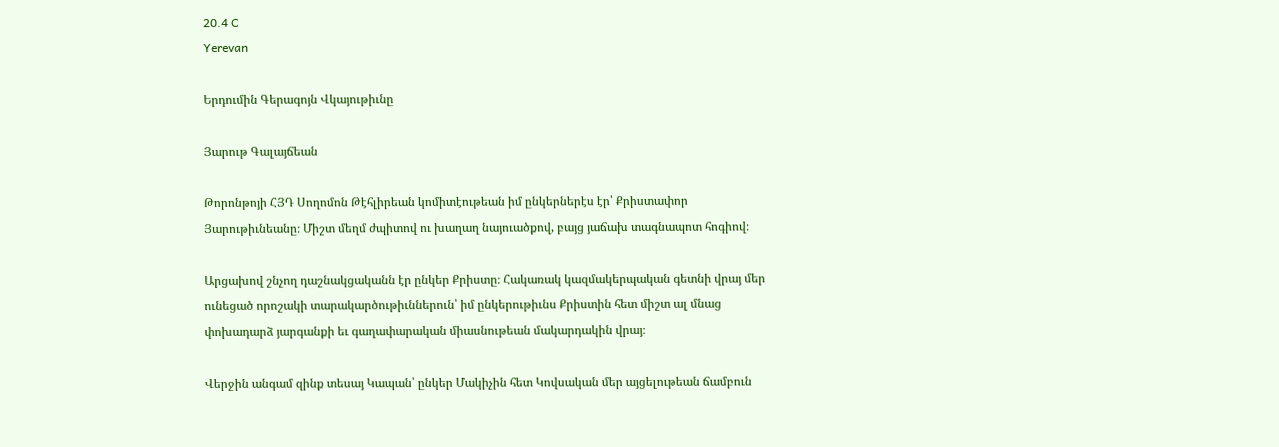20.4 C
Yerevan

Երդումին Գերագոյն Վկայութիւնը

Յարութ Գալայճեան

Թորոնթոյի ՀՅԴ Սողոմոն Թէհլիրեան կոմիտէութեան իմ ընկերներէս էր՝ Քրիստափոր Յարութիւնեանը։ Միշտ մեղմ ժպիտով ու խաղաղ նայուածքով, բայց յաճախ տագնապոտ հոգիով։

Արցախով շնչող դաշնակցականն էր ընկեր Քրիստը։ Հակառակ կազմակերպական գետնի վրայ մեր ունեցած որոշակի տարակարծութիւններուն՝ իմ ընկերութիւնս Քրիստին հետ միշտ ալ մնաց փոխադարձ յարգանքի եւ գաղափարական միասնութեան մակարդակին վրայ։

Վերջին անգամ զինք տեսայ Կապան՝ ընկեր Մակիչին հետ Կովսական մեր այցելութեան ճամբուն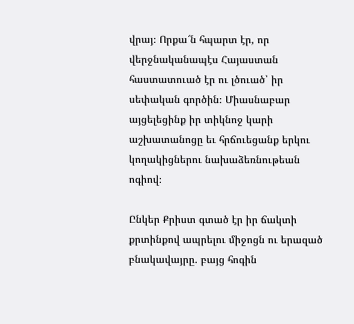վրայ։ Որքա՜ն հպարտ էր, որ վերջնականապէս Հայաստան հաստատուած էր ու լծուած՝ իր սեփական գործին։ Միասնաբար այցելեցինք իր տիկնոջ կարի աշխատանոցը եւ հրճուեցանք երկու կողակիցներու նախաձեռնութեան ոգիով։

Ընկեր Քրիստ գտած էր իր ճակտի քրտինքով ապրելու միջոցն ու երազած բնակավայրը. բայց հոգին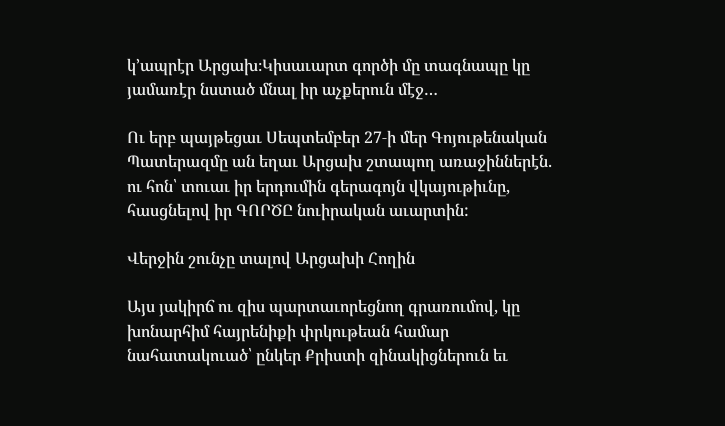կ’ապրէր Արցախ։Կիսաւարտ գործի մը տագնապը կը յամառէր նստած մնալ իր աչքերուն մէջ…

Ու երբ պայթեցաւ Սեպտեմբեր 27‑ի մեր Գոյութենական Պատերազմը ան եղաւ Արցախ շտապող առաջիններէն. ու հոն՝ տուաւ իր երդումին գերագոյն վկայութիւնը, հասցնելով իր ԳՈՐԾԸ նուիրական աւարտին:

Վերջին շունչը տալով Արցախի Հողին

Այս յակիրճ ու զիս պարտաւորեցնող գրառումով, կը խոնարհիմ հայրենիքի փրկութեան համար նահատակուած՝ ընկեր Քրիստի զինակիցներուն եւ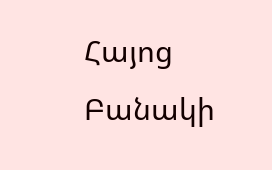Հայոց Բանակի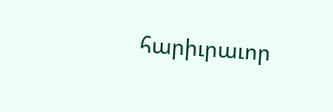հարիւրաւոր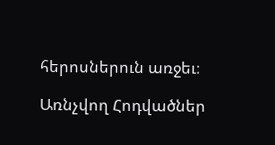հերոսներուն առջեւ։

Առնչվող Հոդվածներ